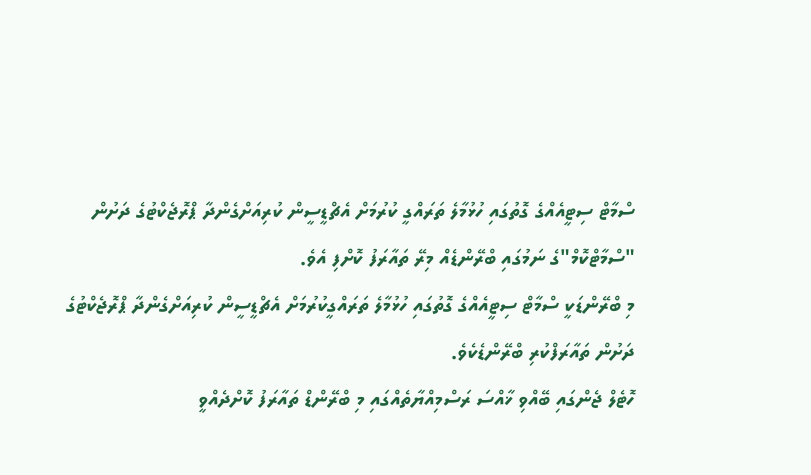ސްމާޓް ސިޓީއެއްގެ ގޮތުގައި ހުޅުމާލެ ތަރައްގީ ކުރުމަށް އެޗްޑީސީން ކުރިއަށްގެންދާ ޕްރޮޖެކްޓުގެ ދަށުން "ސްމާޓްކޮމް"ގެ ނަމުގައި ބްރޭންޑެއް މިރޭ ތައާރަފު ކޮށްފި އެވެ.
މި ބްރޭންޑަކީ ސްމާޓް ސިޓީއެއްގެ ގޮތުގައި ހުޅުމާލެ ތަރައްގީކުރުމަށް އެޗްޑީސީން ކުރިއަށްގެންދާ ޕްރޮޖެކްޓުގެ ދަށުން ތައާރަފްކުރި ބްރޭންޑެކެވެ.
ހޮޓެލް ޖެންގައި ބޭއްވި ޚާއްސަ ރަސްމިއްޔާތެއްގައި މި ބްރޭންޑް ތައާރަފު ކޮށްދެއްވީ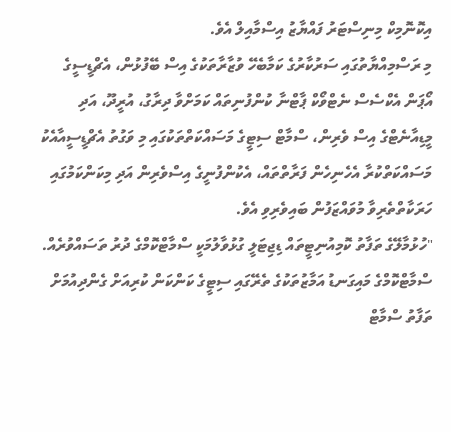އިކޮނޮމިކް މިނިސްޓަރު ފައްޔާޒު އިސްމާއިލް އެވެ.
މި ރަސްމިއްޔާތުގައި ސަރުކާރުގެ ކަމާބެހޭ ވުޒާރާތަކުގެ އިސް ބޭފުޅުން، އެޗްޑީސީގެ އޯޕަން އެކްސެސް ނެޓްވޯކް ޕާޓްނާ ކުންފުނިތައް ކަމަށްވާ ދިރާގު، އުރީދޫ، އަދި މީޑިއާނެޓްގެ އިސް ވެރިން، ސްމާޓް ސިޓީގެ މަސައްކަތްތަކުގައި މި ވަގުތު އެޗްޑީސީއާއެކު މަސައްކަތްކުރާ އެހެނިހެން ފަރާތްތައް، އެކުންފުނީގެ އިސްވެރިން އަދި މިކަންކަމުގައި ހަރަކާތްތެރިވާ މުވައްޒަފުން ބައިވެރިވި އެވެ.
"ހުޅުމާލޭގެ ތަފާތު ކޮމިއުނިޓީތައް ޑިޖިޓަލީ ގުޅުވާލުމަކީ ސްމާޓްކޮމްގެ ދުރު ތަސައްވުރެއް. ސްމާޓްކޮމްގެ މައިގަނޑު އަމާޒުތަކުގެ ތެރޭގައި ސިޓީގެ ކަންކަން ކުރިއަށް ގެންދިއުމަށް ތަފާތު ސްމާޓް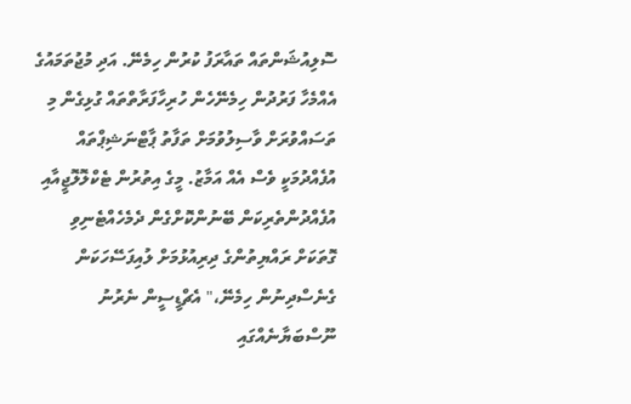ސޮލިއުޝަންތައް ތައާރަފު ކުރުން ހިމެނޭ. އަދި މުޖުތަމައުގެ އެއްމެހާ ފަރުދުން ހިމެނޭހެން ހުރިހާފަރާތްތައް ގުޅިގެން މި ތަސައްވުރަށް ވާސިލުވުމަށް ތަފާތު ޕާޓްނަޝިޕްތައް އުފެއްދުމަކީ ވެސް އެއް އަމާޒު. މީގެ އިތުރުން ޓެކްލޮލޮޖީއާއި އުފެއްދުންތެރިކަން ބޭނުންކޮށްގެން ދެމެހެއްޓެނިވި ގޮތަކަށް ރައްޔިތުންގެ ދިރިއުޅުމަށް ލުއިފަސޭހަކަން ގެނެސްދިނުން ހިމެނޭ،" އެޗްޑީސީން ނެރުނު ނޫސްބަޔާނެއްގައި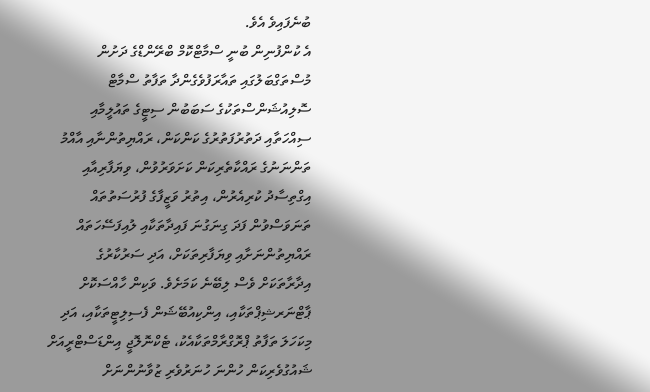ބުނެފައިވެ އެވެ.
އެ ކުންފުނިން ބުނީ ސްމާޓްކޮމް ބްރޭންޑްގެ ދަށުން މުސްތަގްބަލުގައި ތައާރަފުވެގެންދާ ތަފާތު ސްމާޓް ސޮލިއުޝަންސްތަކުގެ ސަބަބުން ސިޓީގެ ތައުލީމާއި ސިއްހަތާއި ދަތުރުފަތުރުގެ ކަންކަން، ރައްޔިތުންނާއި އާއްމު ތަންނަނުގެ ރައްކާތެރިކަން ކަށަވަރުވުން، ވިޔަފާރިއާއި އިގްތިސާދު ކުރިއެރުން، އިތުރު ވަޒީފާގެ ފުރުސަތުތައް ތަނަވަސްވުން ފަދަ ގިނަގުނަ ފައިދާތަކާއި ލުއިފަސޭހަތައް ރައްޔިތުންނަށާއި ވިޔަފާރިތަކަށް، އަދި ސަރުކާރުގެ އިދާރާތަކަށް ވެސް ލިބޭނެ ކަމަށެވެ. ވަކިން ހާއްސަކޮށް ޕާޓްނަރޝިޕްތަކާއި، އިންކިއުބޭޝަން ފެސިލިޓީތަކާއި، އަދި މިކަހަލަ ތަފާތު ޕްރޮގްރާމްތަކާއެކު، ޓެކްނޮލޮޖީ އިންޑަސްޓްރީއަށް ޝައުގުވެރިކަން ހުންނަ ހުނަރުވެރި ޒުވާނުންނަށް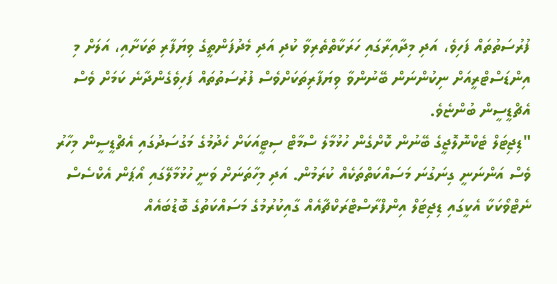ފުރުސަތުތައް ފަހިވެ، އަދި މިދާއިރާގައި ހަރަކާތްތެރިވާ ކުދި އަދި މެދުފަންތީގެ ވިޔަފާރި ތަކަށާއި، އަލަށް މި އިންޑަސްޓްރީއަށް ނިކުންނަން ބޭނުންވާ ވިޔަފާރިތަކަށްވެސް ފުރުސަތުތައް ފަހިވެގެންދާނެ ކަމަށް ވެސް އެޗްޑީސީން ބުންޏެވެ.
"ޑިޖިޓަލް ޓެކްނޮލޮޖީގެ ބޭނުން ކޮށްގެން ހުޅުމާލެ ސްމާޓް ސިޓީއަކަށް ހެދުމުގެ މަގުސަދުގައި އެޗްޑީސީން މިހާރު ވެސް އަންނަނީ ގިނަގުނަ މަސައްކަތްތަކެއް ކުރަމުން. އަދި މިހާތަނަށް ވަނީ ހުޅުމާލޭގައި އޯޕަން އެކްސެސް ނެޓްވޯކަކާ އެކީގައި ޑިޖިޓަލް އިންފްރާސްޓްރަކްޗާއެއް ގާއިކުރުމުގެ މަސައްކަތުގެ ބޮޑުބައެއް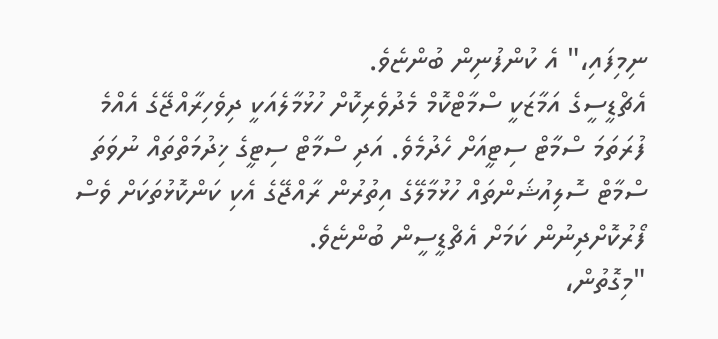ނިމިފައި،" އެ ކުންފުނިން ބުންޏެވެ.
އެޗްޑީސީގެ އަމާޒަކީ ސްމާޓްކޮމް މެދުވެރިކޮށް ހުޅުމާލެއަކީ ދިވެހިރާއްޖޭގެ އެއްމެ ފުރަތަމަ ސްމާޓް ސިޓީއަށް ހެދުމެވެ. އަދި ސްމާޓް ސިޓީގެ ޚިދުމަތްތައް ނުވަތަ ސްމާޓް ސޮލިއުޝަންތައް ހުޅުމާލޭގެ އިތުރުން ރާއްޖޭގެ އެކި ކަންކޮޅުތަކަށް ވެސް ފޯރުކޮށްދިނުން ކަމަށް އެޗްޑީސީން ބުންޏެވެ.
"މިގޮތުން،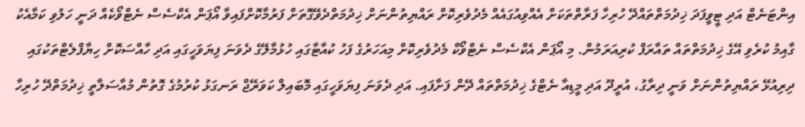އިންޓަނެޓް އަދި ޓީވީފަދަ ޚިދުމަތްތައްދޭ ހުރިހާ ފަރާތްތަކަށް އެއްވިއުގައެއް މެދުވެރިކޮށް ރައްޔިތުންނަށް ޚިދުމަތްދެވޭގޮތަށް ފަރުމާކޮށްފައިވާ އޯޕަން އެކްސެސް ނެޓްވޯކެއް ދަނީ ހަލުވި ކަމާއެކު ގާއިމު ކުރެވި އޭގެ ޚިދުމަތްތައް ތައާރަފް ކުރިއަރަމުން. މި އޯޕަން އެކްސެސް ނެޓްވޯކް މެދުވެރިކޮށް މިއަހަރުގެ ފަހު ކުއާޓާގައި ހުޅުމާލޭގެ ދެވަނަ ފިޔަވަހީގައި އަދި ހާއްސަކޮށް ހިޔާފްލެޓްތަކުގައި ދިރިއުޅޭ ރައްޔިތުންނަށް ވަނީ ދިރާގު، އުރީދޫ އަދި މީޑިއާ ނެޓްގެ ޚިދުމަތްތައް ދޭން ފަށާފައި. އަދި ދެވަނަ ފިޔަވަހީގައި މޮބައިލް ކަވަރޭޖް ރަނގަޅު ކުރުމުގެ ގޮތުން މުއާސަލާތީ ޚިދުމަތްދޭ ހުރިހާ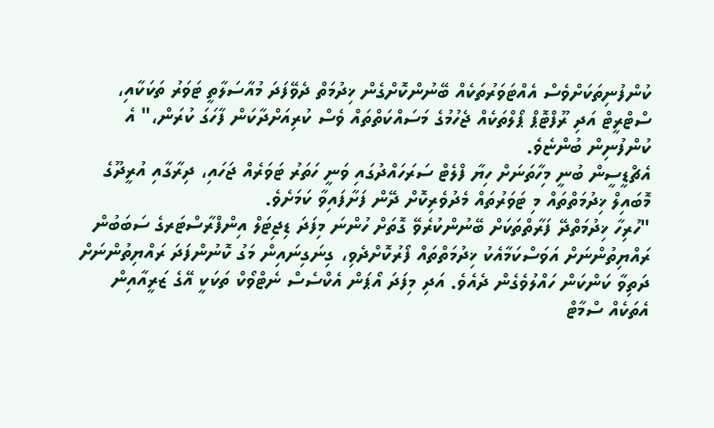ކުންފުނިތަކަށްވެސް އެއްޓަވަރުތަކެއް ބޭނުންކޮށްގެން ޚިދުމަތް ދެވޭފަދަ މުއާސަލާތީ ޓަވަރު ތަކަކާއި، ސްޓްރީޓް އަދި ރޫފްޓޮޕް ޕޯލްތަކެއް ޖެހުމުގެ މަސައްކަތްތައް ވެސް ކުރިއަށްދާކަން ފާހަގަ ކުރަން،" އެ ކުންފުނިން ބުންޏެވެ.
އެޗްޑީސީން ބުނީ މިހާތަނަށް ހިޔާ ފްލެޓް ސަރަހައްދުގައި ވަނީ ހަތަރު ޓަވަރެއް ޖަހައި، ދިރާގާއި އުރީދޫގެ މޮބައިލް ޚިދުމަތްތައް މި ޓަވަރުތައް މެދުވެރިކޮށް ދޭން ފަށާފައިވާ ކަމަށެވެ.
"ހުރިހާ ޚިދުމަތްދޭ ފަރާތްތަކަށް ބޭނުންކުރެވޭ ގޮތަށް ހުންނަ މިފަދަ ޑިޖިޓަލް އިންފްރާސްޓަރގެ ސަބަބުން ރައްޔިތުންނަށް އަވަސްކަމާއެކު ޚިދުމަތްތައް ފޯރުކޮށްދެވި، ގިނަގިނައިން މަގު ކޮނުންފަދަ ރައްޔިތުންނަށް ދަތިވާ ކަންކަން ހައްލުވެގެން ދެއެވެ. އަދި މިފަދަ އޯޕަން އެކްސެސް ނެޓްވޯކް ތަކަކީ އޭގެ ޒަރީއާއިން އެތަކެއް ސްމާޓް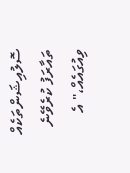ސޮލުއިޝަންތަކެއް ތައާރަފު ކުރެވޭނެ ވިއުގައެއް،" އެ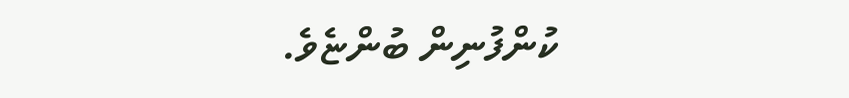ކުންފުނިން ބުންޏެވެ.